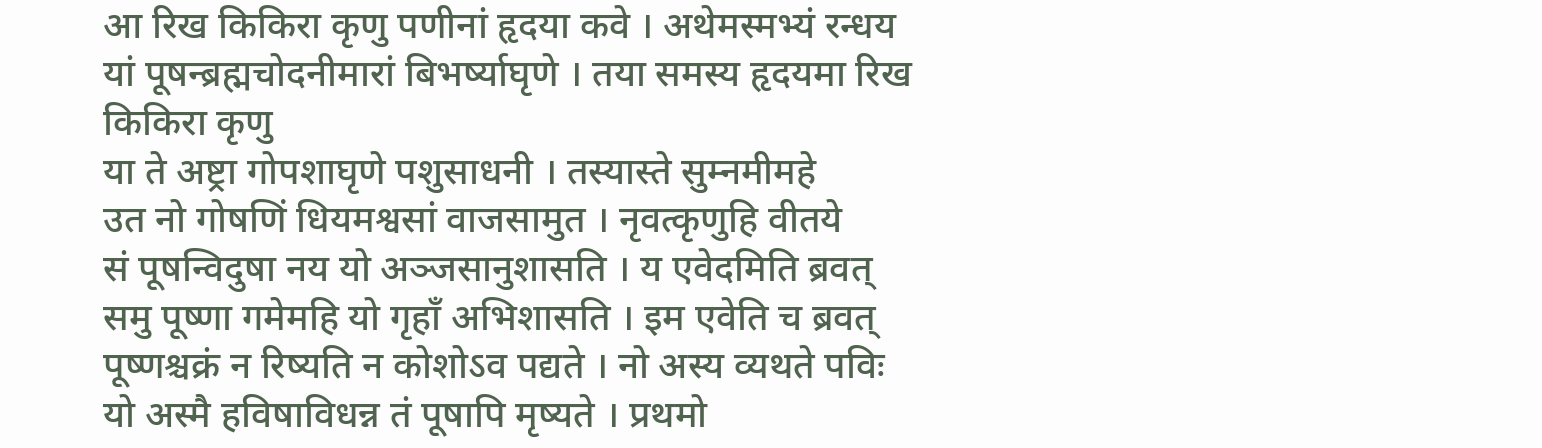आ रिख किकिरा कृणु पणीनां हृदया कवे । अथेमस्मभ्यं रन्धय
यां पूषन्ब्रह्मचोदनीमारां बिभर्ष्याघृणे । तया समस्य हृदयमा रिख किकिरा कृणु
या ते अष्ट्रा गोपशाघृणे पशुसाधनी । तस्यास्ते सुम्नमीमहे
उत नो गोषणिं धियमश्वसां वाजसामुत । नृवत्कृणुहि वीतये
सं पूषन्विदुषा नय यो अञ्जसानुशासति । य एवेदमिति ब्रवत्
समु पूष्णा गमेमहि यो गृहाँ अभिशासति । इम एवेति च ब्रवत्
पूष्णश्चक्रं न रिष्यति न कोशोऽव पद्यते । नो अस्य व्यथते पविः
यो अस्मै हविषाविधन्न तं पूषापि मृष्यते । प्रथमो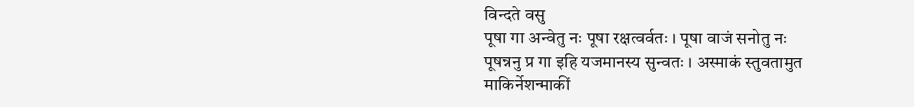विन्दते वसु
पूषा गा अन्वेतु नः पूषा रक्षत्वर्वतः । पूषा वाजं सनोतु नः
पूषन्ननु प्र गा इहि यजमानस्य सुन्वतः । अस्माकं स्तुवतामुत
माकिर्नेशन्माकीं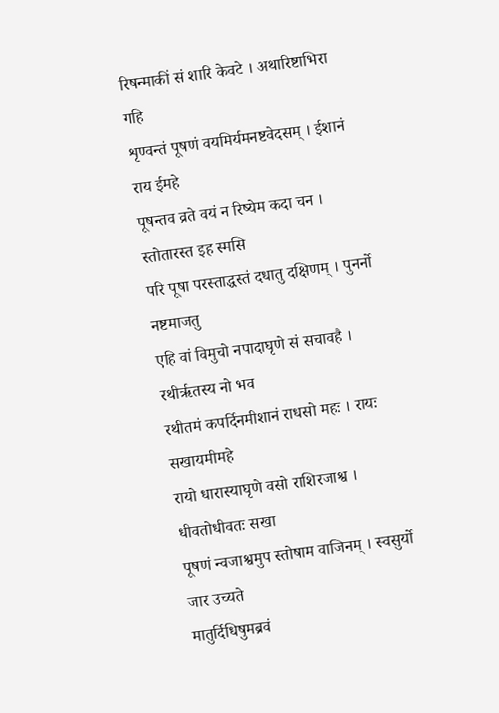रिषन्माकीं सं शारि केवटे । अथारिष्टाभिरा गहि
शृण्वन्तं पूषणं वयमिर्यमनष्टवेदसम् । ईशानं राय ईमहे
पूषन्तव व्रते वयं न रिष्येम कदा चन । स्तोतारस्त इह स्मसि
परि पूषा परस्ताद्धस्तं दधातु दक्षिणम् । पुनर्नो नष्टमाजतु
एहि वां विमुचो नपादाघृणे सं सचावहै । रथीरृतस्य नो भव
रथीतमं कपर्दिनमीशानं राधसो महः । रायः सखायमीमहे
रायो धारास्याघृणे वसो राशिरजाश्व । धीवतोधीवतः सखा
पूषणं न्वजाश्वमुप स्तोषाम वाजिनम् । स्वसुर्यो जार उच्यते
मातुर्दिधिषुमब्रवं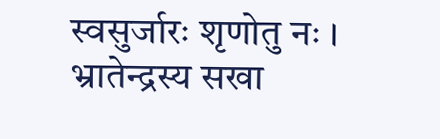स्वसुर्जारः शृणोतु नः । भ्रातेन्द्रस्य सखा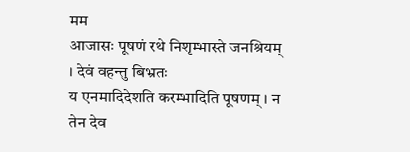मम
आजासः पूषणं रथे निशृम्भास्ते जनश्रियम् । देवं वहन्तु बिभ्रतः
य एनमादिदेशति करम्भादिति पूषणम् । न तेन देव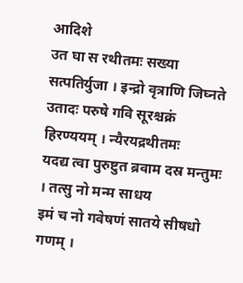आदिशे
उत घा स रथीतमः सख्या सत्पतिर्युजा । इन्द्रो वृत्राणि जिघ्नते
उतादः परुषे गवि सूरश्चक्रं हिरण्ययम् । न्यैरयद्रथीतमः
यदद्य त्वा पुरुष्टुत ब्रवाम दस्र मन्तुमः । तत्सु नो मन्म साधय
इमं च नो गवेषणं सातये सीषधो गणम् ।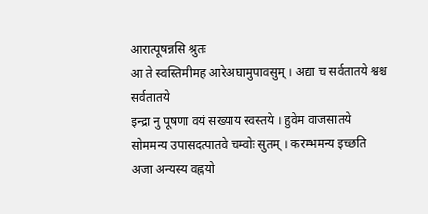आरात्पूषन्नसि श्रुतः
आ ते स्वस्तिमीमह आरेअघामुपावसुम् । अद्या च सर्वतातये श्वश्च सर्वतातये
इन्द्रा नु पूषणा वयं सख्याय स्वस्तये । हुवेम वाजसातये
सोममन्य उपासदत्पातवे चम्वोः सुतम् । करम्भमन्य इच्छति
अजा अन्यस्य वह्नयो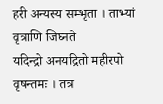हरी अन्यस्य सम्भृता । ताभ्यां वृत्राणि जिघ्नते
यदिन्द्रो अनयद्रितो महीरपो वृषन्तमः । तत्र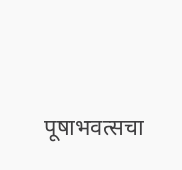पूषाभवत्सचा